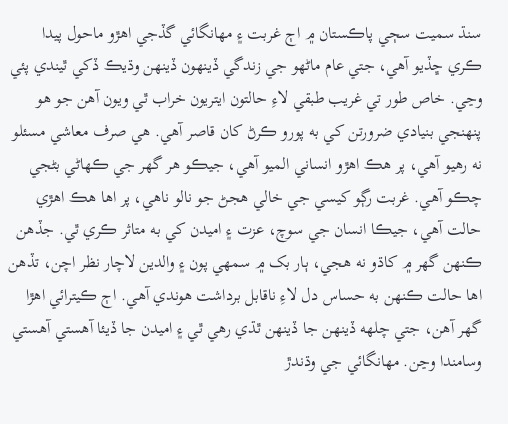سنڌ سميت سڄي پاڪستان ۾ اڄ غربت ۽ مهانگائي گڏجي اهڙو ماحول پيدا ڪري ڇڏيو آهي، جتي عام ماڻهو جي زندگي ڏينهون ڏينهن وڌيڪ ڏکي ٿيندي پئي وڃي. خاص طور تي غريب طبقي لاءِ حالتون ايتريون خراب ٿي ويون آهن جو هو پنهنجي بنيادي ضرورتن کي به پورو ڪرڻ کان قاصر آهي. هي صرف معاشي مسئلو نه رهيو آهي، پر هڪ اهڙو انساني الميو آهي، جيڪو هر گهر جي ڪهاڻي بڻجي چڪو آهي. غربت رڳو کيسي جي خالي هجڻ جو نالو ناهي، پر اها هڪ اهڙي حالت آهي، جيڪا انسان جي سوچ، عزت ۽ اميدن کي به متاثر ڪري ٿي. جڏهن ڪنهن گهر ۾ کاڌو نه هجي، ٻار بک ۾ سمھي پون ۽ والدين لاچار نظر اچن، تڏهن اها حالت ڪنهن به حساس دل لاءِ ناقابل برداشت هوندي آهي. اڄ ڪيترائي اهڙا گهر آهن، جتي چلهه ڏينهن جا ڏينهن ٿڌي رهي ٿي ۽ اميدن جا ڏيئا آهستي آهستي وسامندا وڃن. مهانگائي جي وڌندڙ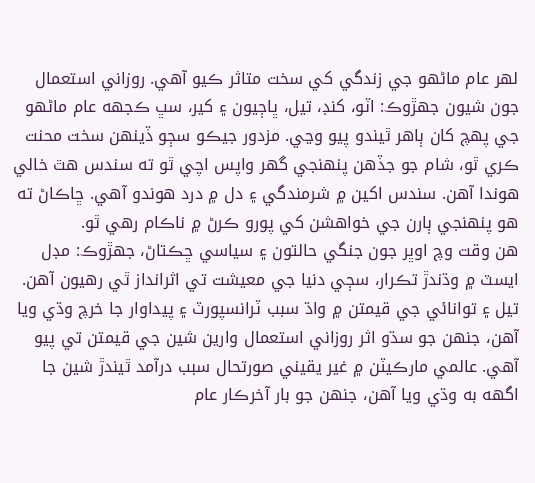لهر عام ماڻهو جي زندگي کي سخت متاثر ڪيو آهي. روزاني استعمال جون شيون جهڙوڪ: اٽو، کنڊ، تيل، ڀاڄيون ۽ کير، سڀ ڪجهه عام ماڻهو جي پهچ کان ٻاهر ٿيندو پيو وڃي. مزدور جيڪو سڄو ڏينهن سخت محنت ڪري ٿو، شام جو جڏهن پنهنجي گهر واپس اچي ٿو ته سندس هٿ خالي هوندا آهن. سندس اکين ۾ شرمندگي ۽ دل ۾ درد هوندو آهي. ڇاڪاڻ ته هو پنهنجي ٻارن جي خواهشن کي پورو ڪرڻ ۾ ناڪام رهي ٿو.
هن وقت وچ اوڀر جون جنگي حالتون ۽ سياسي ڇڪتاڻ، جهڙوڪ: مڊل ايسٽ ۾ وڌندڙ تڪرار، سڄي دنيا جي معيشت تي اثرانداز ٿي رهيون آهن. تيل ۽ توانائي جي قيمتن ۾ واڌ سبب ٽرانسپورٽ ۽ پيداوار جا خرچ وڌي ويا آهن، جنهن جو سڌو اثر روزاني استعمال وارين شين جي قيمتن تي پيو آهي. عالمي مارڪيٽن ۾ غير يقيني صورتحال سبب درآمد ٿيندڙ شين جا اگهه به وڌي ويا آهن، جنهن جو بار آخرڪار عام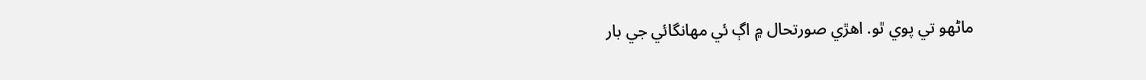ماڻهو تي پوي ٿو. اهڙي صورتحال ۾ اڳ ئي مهانگائي جي بار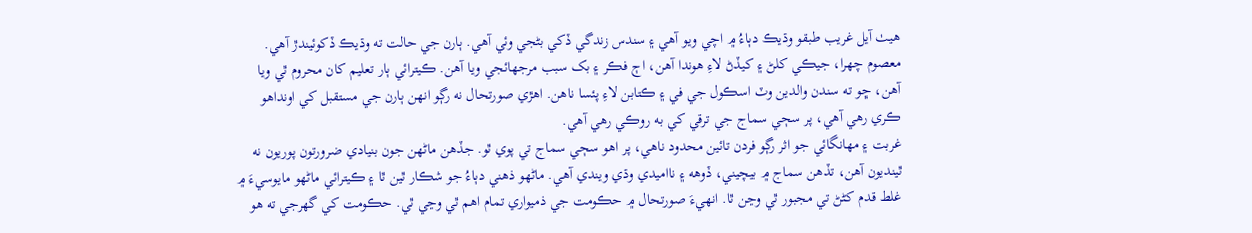هيٺ آيل غريب طبقو وڌيڪ دٻاءُ ۾ اچي ويو آهي ۽ سندس زندگي ڏکي بڻجي وئي آهي. ٻارن جي حالت ته وڌيڪ ڏکوئيندڙ آهي. معصوم چهرا، جيڪي کلڻ ۽ کيڏڻ لاءِ هوندا آهن، اڄ فڪر ۽ بک سبب مرجھائجي ويا آهن. ڪيترائي ٻار تعليم کان محروم ٿي ويا آهن، ڇو ته سندن والدين وٽ اسڪول جي في ۽ ڪتابن لاءِ پئسا ناهن. اهڙي صورتحال نه رڳو انهن ٻارن جي مستقبل کي اونداهو ڪري رهي آهي، پر سڄي سماج جي ترقي کي به روڪي رهي آهي.
غربت ۽ مهانگائي جو اثر رڳو فردن تائين محدود ناهي، پر اهو سڄي سماج تي پوي ٿو. جڏهن ماڻهن جون بنيادي ضرورتون پوريون نه ٿينديون آهن، تڏهن سماج ۾ بيچيني، ڏوھه ۽ نااميدي وڌي ويندي آهي. ماڻهو ذهني دٻاءُ جو شڪار ٿين ٿا ۽ ڪيترائي ماڻهو مايوسيءَ ۾ غلط قدم کڻڻ تي مجبور ٿي وڃن ٿا. انهيءَ صورتحال ۾ حڪومت جي ذميواري تمام اهم ٿي وڃي ٿي. حڪومت کي گهرجي ته هو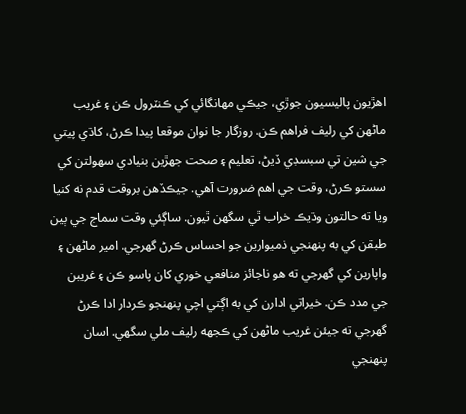اهڙيون پاليسيون جوڙي، جيڪي مهانگائي کي ڪنٽرول ڪن ۽ غريب ماڻهن کي رليف فراهم ڪن. روزگار جا نوان موقعا پيدا ڪرڻ، کاڌي پيتي جي شين تي سبسڊي ڏيڻ، تعليم ۽ صحت جهڙين بنيادي سهولتن کي سستو ڪرڻ، وقت جي اهم ضرورت آهي. جيڪڏهن بروقت قدم نه کنيا ويا ته حالتون وڌيڪ خراب ٿي سگهن ٿيون. ساڳئي وقت سماج جي ٻين طبقن کي به پنهنجي ذميوارين جو احساس ڪرڻ گهرجي. امير ماڻهن ۽ واپارين کي گهرجي ته هو ناجائز منافعي خوري کان پاسو ڪن ۽ غريبن جي مدد ڪن. خيراتي ادارن کي به اڳتي اچي پنهنجو ڪردار ادا ڪرڻ گهرجي ته جيئن غريب ماڻهن کي ڪجهه رليف ملي سگهي. اسان پنهنجي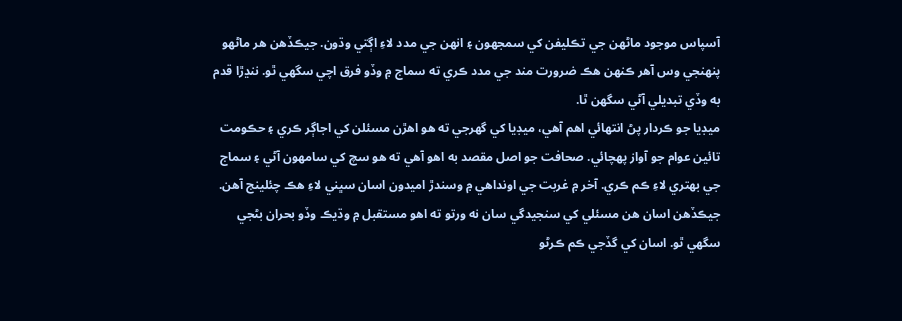آسپاس موجود ماڻهن جي تڪليفن کي سمجهون ۽ انهن جي مدد لاءِ اڳتي وڌون. جيڪڏهن هر ماڻهو پنهنجي وس آهر ڪنهن هڪ ضرورت مند جي مدد ڪري ته سماج ۾ وڏو فرق اچي سگهي ٿو. ننڍڙا قدم به وڏي تبديلي آڻي سگهن ٿا.
ميڊيا جو ڪردار پڻ انتهائي اهم آهي، ميڊيا کي گهرجي ته هو اهڙن مسئلن کي اجاڳر ڪري ۽ حڪومت تائين عوام جو آواز پهچائي. صحافت جو اصل مقصد به اهو آهي ته هو سچ کي سامهون آڻي ۽ سماج جي بهتري لاءِ ڪم ڪري. آخر ۾ غربت جي اونداهي ۾ وسندڙ اميدون اسان سڀني لاءِ هڪ چئلينج آهن. جيڪڏهن اسان هن مسئلي کي سنجيدگي سان نه ورتو ته اهو مستقبل ۾ وڌيڪ وڏو بحران بڻجي سگهي ٿو. اسان کي گڏجي ڪم ڪرڻو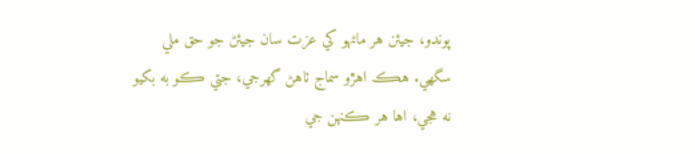پوندو، جيئن هر ماڻهو کي عزت سان جيئڻ جو حق ملي سگهي. هڪ اهڙو سماج ٺاهڻ گهرجي، جتي ڪو به بکيو نه هجي، اها هر ڪنهن جي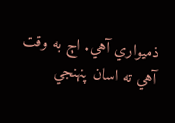ذميواري آهي. اڄ به وقت آهي ته اسان پنهنجي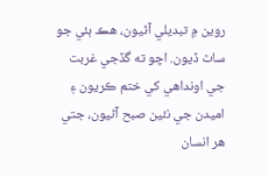روين ۾ تبديلي آڻيون، هڪ ٻئي جو ساٿ ڏيون. اچو ته گڏجي غربت جي اونداهي کي ختم ڪريون ۽ اميدن جي نئين صبح آڻيون، جتي هر انسان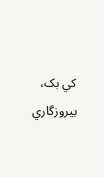کي بک، بيروزگاري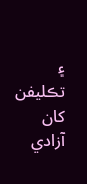۽ تڪليفن کان آزادي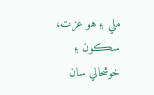ملي ۽ هو عزت، سڪون ۽ خوشحالي سان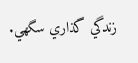زندگي گذاري سگهي.